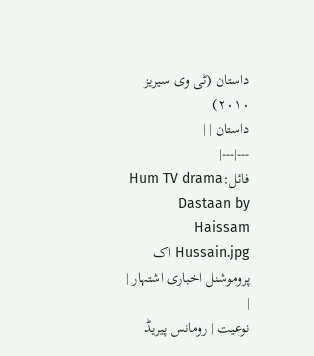داستان (ٹی وی سیریز ۲۰۱۰)
داستان | |
---|---|
فائل:Hum TV drama Dastaan by Haissam Hussain.jpg اک پروموشنل اخباری اشتہار | |
نوعیت | رومانس پیریڈ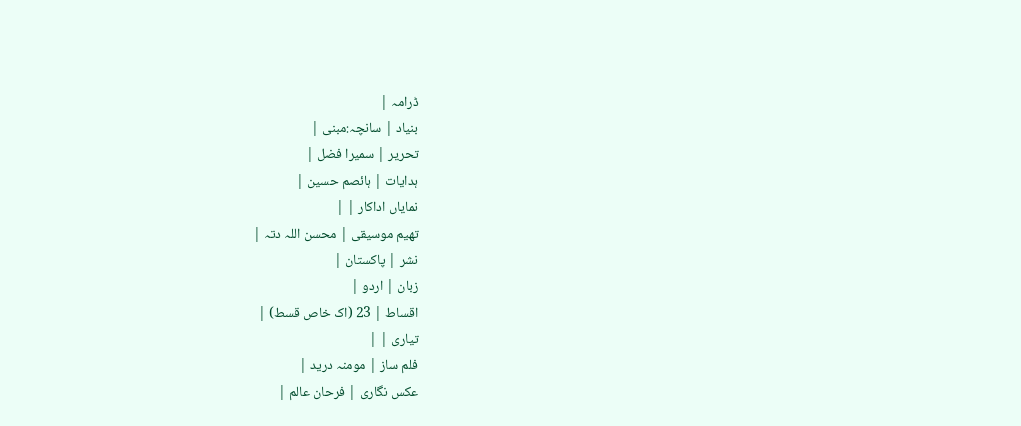ڈرامہ |
بنیاد | سانچہ:مبنی |
تحریر | سمیرا فضل |
ہدایات | ہائصم حسین |
نمایاں اداکار | |
تھیم موسیقی | محسن اللہ دتہ |
نشر | پاکستان |
زبان | اردو |
اقساط | 23 (اک خاص قسط) |
تیاری | |
فلم ساز | مومنہ درید |
عکس نگاری | فرحان عالم |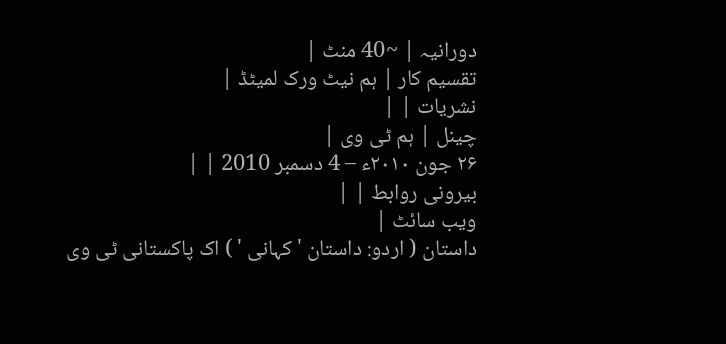دورانیہ | ~40 منٹ |
تقسیم کار | ہم نیٹ ورک لمیٹڈ |
نشریات | |
چینل | ہم ٹی وی |
۲۶ جون ۲۰۱۰ء – 4 دسمبر 2010 | |
بیرونی روابط | |
ویب سائٹ |
داستان ( اردو: داستان ' کہانی ' ) اک پاکستانی ٹی وی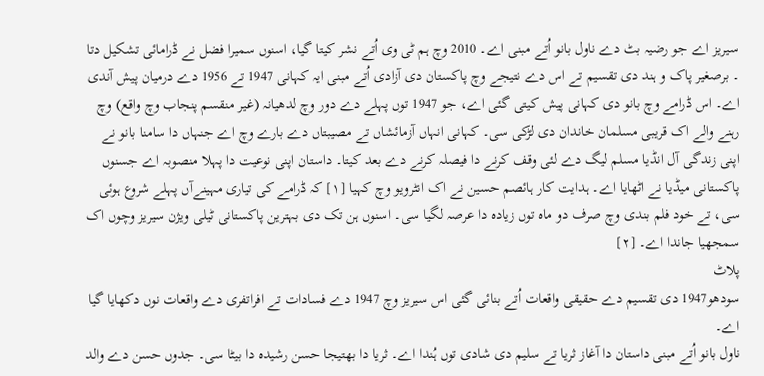سیریز اے جو رضیہ بٹ دے ناول بانو اُتے مبنی اے۔ 2010 وچ ہم ٹی وی اُتے نشر کيتا گیا، اسنوں سمیرا فضل نے ڈرامائی تشکیل دتا ۔ برصغیر پاک و ہند دی تقسیم تے اس دے نتیجے وچ پاکستان دی آزادی اُتے مبنی ایہ کہانی 1947 تے 1956 دے درمیان پیش آندی اے۔ اس ڈرامے وچ بانو دی کہانی پیش کيتی گئی اے، جو 1947 توں پہلے دے دور وچ لدھیانہ (غیر منقسم پنجاب وچ واقع) وچ رہنے والے اک قریبی مسلمان خاندان دی لڑکی سی۔ کہانی انہاں آزمائشاں تے مصیبتاں دے بارے وچ اے جنہاں دا سامنا بانو نے اپنی زندگی آل انڈیا مسلم لیگ دے لئی وقف کرنے دا فیصلہ کرنے دے بعد کيتا۔ داستان اپنی نوعیت دا پہلا منصوبہ اے جسنوں پاکستانی میڈیا نے اٹھایا اے۔ ہدایت کار ہائصم حسین نے اک انٹرویو وچ کہیا [۱] کہ ڈرامے کی تیاری مہینےآں پہلے شروع ہوئی سی، تے خود فلم بندی وچ صرف دو ماہ توں زیادہ دا عرصہ لگیا سی۔ اسنوں ہن تک دی بہترین پاکستانی ٹیلی ویژن سیریز وچوں اک سمجھیا جاندا اے۔ [۲]
پلاٹ
سودھو1947 دی تقسیم دے حقیقی واقعات اُتے بنائی گئی اس سیریز وچ 1947 دے فسادات تے افراتفری دے واقعات نوں دکھایا گیا اے۔
ناول بانو اُتے مبنی داستان دا آغاز ثریا تے سلیم دی شادی توں ہُندا اے۔ ثریا دا بھتیجا حسن رشیدہ دا بیٹا سی۔ جدوں حسن دے والد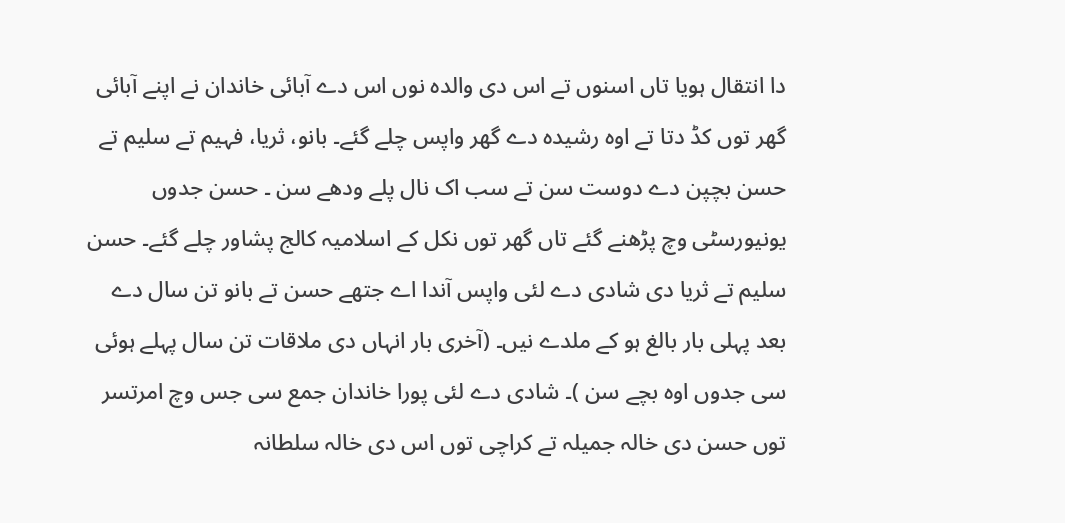دا انتقال ہويا تاں اسنوں تے اس دی والدہ نوں اس دے آبائی خاندان نے اپنے آبائی گھر توں کڈ دتا تے اوہ رشیدہ دے گھر واپس چلے گئے۔ بانو، ثریا، فہیم تے سلیم تے حسن بچپن دے دوست سن تے سب اک نال پلے ودھے سن ۔ حسن جدوں یونیورسٹی وچ پڑھنے گئے تاں گھر توں نکل کے اسلامیہ کالج پشاور چلے گئے۔ حسن سلیم تے ثریا دی شادی دے لئی واپس آندا اے جتھے حسن تے بانو تن سال دے بعد پہلی بار بالغ ہو کے ملدے نيں۔ (آخری بار انہاں دی ملاقات تن سال پہلے ہوئی سی جدوں اوہ بچے سن )۔ شادی دے لئی پورا خاندان جمع سی جس وچ امرتسر توں حسن دی خالہ جمیلہ تے کراچی توں اس دی خالہ سلطانہ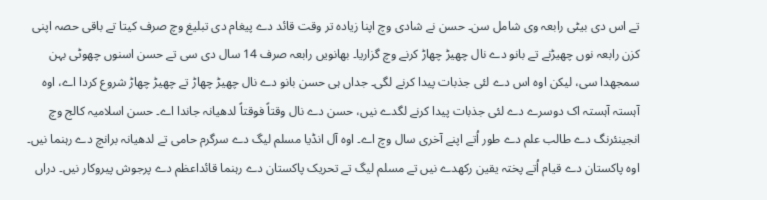تے اس دی بیٹی رابعہ وی شامل سن۔ حسن نے شادی وچ اپنا زیادہ تر وقت قائد دے پیغام دی تبلیغ وچ صرف کيتا تے باقی حصہ اپنی کزن رابعہ نوں چھیڑنے تے بانو دے نال چھیڑ چھاڑ کرنے وچ گزاریا۔ بھانويں رابعہ صرف 14 سال دی سی تے حسن اسنوں چھوٹی بہن سمجھدا سی، لیکن اوہ اس دے لئی جذبات پیدا کرنے لگی۔ جداں ہی حسن بانو دے نال چھیڑ چھاڑ تے چھیڑ چھاڑ شروع کردا اے، اوہ آہستہ آہستہ اک دوسرے دے لئی جذبات پیدا کرنے لگدے نيں، حسن دے نال وقتاً فوقتاً لدھیانہ جاندا اے۔ حسن اسلامیہ کالج وچ انجینئرنگ دے طالب علم دے طور اُتے اپنے آخری سال وچ اے۔ اوہ آل انڈیا مسلم لیگ دے سرگرم حامی تے لدھیانہ برانچ دے رہنما نيں۔ اوہ پاکستان دے قیام اُتے پختہ یقین رکھدے نيں تے مسلم لیگ تے تحریک پاکستان دے رہنما قائداعظم دے پرجوش پیروکار نيں۔ دراں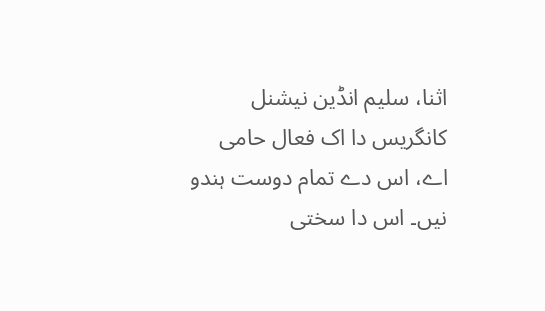اثنا، سلیم انڈین نیشنل کانگریس دا اک فعال حامی اے، اس دے تمام دوست ہندو نيں۔ اس دا سختی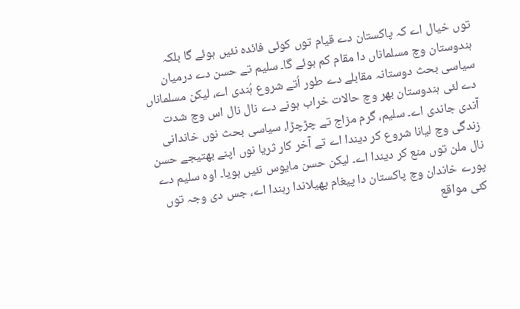توں خیال اے کہ پاکستان دے قیام توں کوئی فائدہ نئيں ہوئے گا بلکہ ہندوستان وچ مسلماناں دا مقام کم ہوئے گا۔ سلیم تے حسن دے درمیان سیاسی بحث دوستانہ مقابلے دے طور اُتے شروع ہُندی اے، لیکن مسلماناں دے لئی ہندوستان بھر وچ حالات خراب ہونے دے نال نال اس وچ شدت آندی جاندی اے۔ سلیم، گرم مزاج تے چڑچڑا، سیاسی بحث نوں خاندانی زندگی وچ لیانا شروع کر دیندا اے تے آخر کار ثریا نوں اپنے بھتیجے حسن نال ملن توں منع کر دیندا اے۔ لیکن حسن مایوس نئيں ہويا۔ اوہ سلیم دے پورے خاندان وچ پاکستان دا پیغام پھیلاندا رہندا اے، جس دی وجہ توں کئی مواقع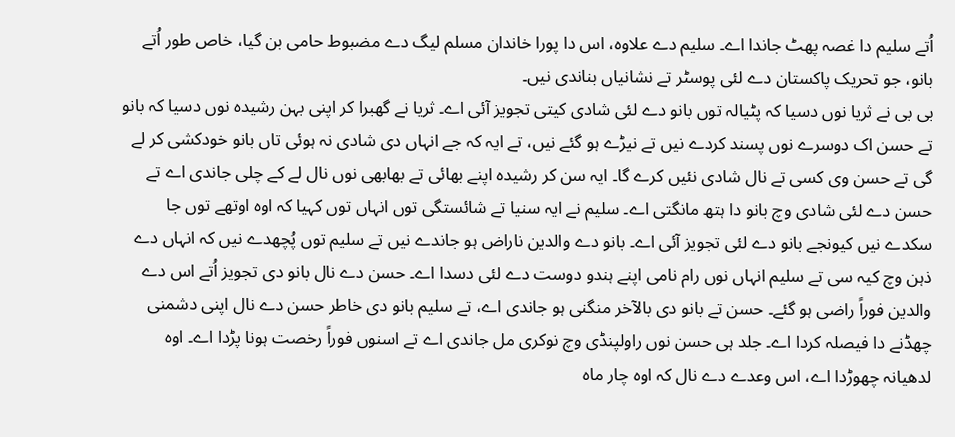اُتے سلیم دا غصہ پھٹ جاندا اے۔ سلیم دے علاوہ، اس دا پورا خاندان مسلم لیگ دے مضبوط حامی بن گیا، خاص طور اُتے بانو، جو تحریک پاکستان دے لئی پوسٹر تے نشانیاں بناندی نيں۔
بی بی نے ثریا نوں دسیا کہ پٹیالہ توں بانو دے لئی شادی کيتی تجویز آئی اے۔ ثریا نے گھبرا کر اپنی بہن رشیدہ نوں دسیا کہ بانو تے حسن اک دوسرے نوں پسند کردے نيں تے نیڑے ہو گئے نيں، تے ایہ کہ جے انہاں دی شادی نہ ہوئی تاں بانو خودکشی کر لے گی تے حسن وی کسی تے نال شادی نئيں کرے گا۔ ایہ سن کر رشیدہ اپنے بھائی تے بھابھی نوں نال لے کے چلی جاندی اے تے حسن دے لئی شادی وچ بانو دا ہتھ مانگتی اے۔ سلیم نے ایہ سنیا تے شائستگی توں انہاں توں کہیا کہ اوہ اوتھے توں جا سکدے نيں کیونجے بانو دے لئی تجویز آئی اے۔ بانو دے والدین ناراض ہو جاندے نيں تے سلیم توں پُچھدے نيں کہ انہاں دے ذہن وچ کیہ سی تے سلیم انہاں نوں رام نامی اپنے ہندو دوست دے لئی دسدا اے۔ حسن دے نال بانو دی تجویز اُتے اس دے والدین فوراً راضی ہو گئے۔ حسن تے بانو دی بالآخر منگنی ہو جاندی اے، تے سلیم بانو دی خاطر حسن دے نال اپنی دشمنی چھڈنے دا فیصلہ کردا اے۔ جلد ہی حسن نوں راولپنڈی وچ نوکری مل جاندی اے تے اسنوں فوراً رخصت ہونا پڑدا اے۔ اوہ لدھیانہ چھوڑدا اے، اس وعدے دے نال کہ اوہ چار ماہ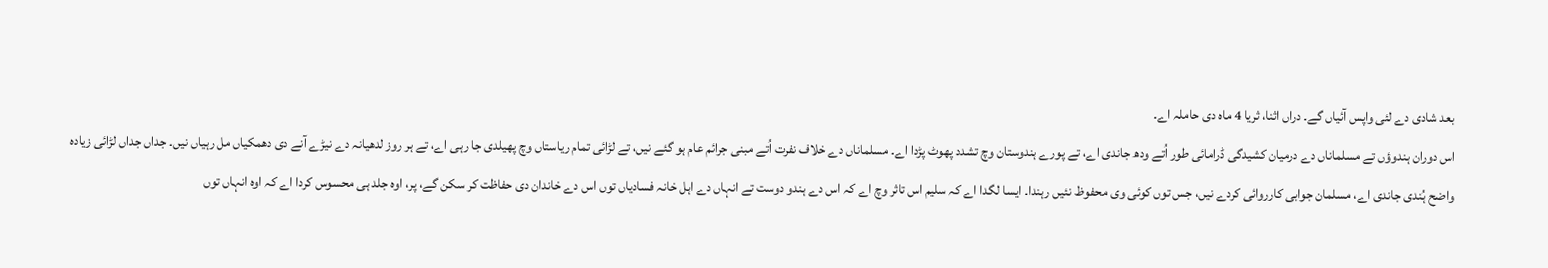بعد شادی دے لئی واپس آئیاں گے۔ دراں اثنا، ثریا 4 ماہ دی حاملہ اے۔
اس دوران ہندوؤں تے مسلماناں دے درمیان کشیدگی ڈرامائی طور اُتے ودھ جاندی اے، تے پورے ہندوستان وچ تشدد پھوٹ پڑدا اے۔ مسلماناں دے خلاف نفرت اُتے مبنی جرائم عام ہو گئے نيں، تے لڑائی تمام ریاستاں وچ پھیلدی جا رہی اے، تے ہر روز لدھیانہ دے نیڑے آنے دی دھمکیاں مل رہیاں نيں۔ جداں جداں لڑائی زیادہ واضح ہُندی جاندی اے، مسلمان جوابی کارروائی کردے نيں، جس توں کوئی وی محفوظ نئيں رہندا۔ ایسا لگدا اے کہ سلیم اس تاثر وچ اے کہ اس دے ہندو دوست تے انہاں دے اہل خانہ فسادیاں توں اس دے خاندان دی حفاظت کر سکن گے، پر، اوہ جلد ہی محسوس کردا اے کہ اوہ انہاں توں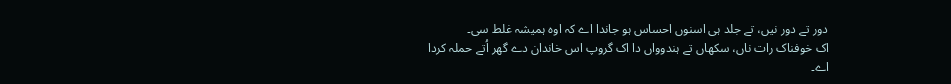دور تے دور نيں، تے جلد ہی اسنوں احساس ہو جاندا اے کہ اوہ ہمیشہ غلط سی۔
اک خوفناک رات ناں، سکھاں تے ہندوواں دا اک گروپ اس خاندان دے گھر اُتے حملہ کردا اے۔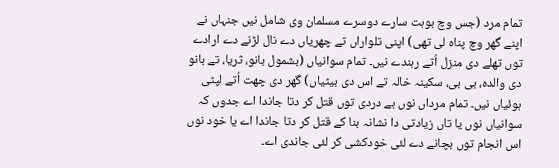تمام مرد (جس وچ بوہت سارے دوسرے مسلمان وی شامل نيں جنہاں نے اپنے گھر وچ پناہ لی تھی) اپنی تلواراں تے چھریاں دے نال لڑنے دے ارادے توں تھلے دی منزل اُتے رہندے نيں۔ تمام سوانیاں (بشمول بانو، ثریا، تے بانو دی والدہ، بی بی، سکینہ خالہ تے اس دی بیٹیاں) گھر دی چھت اُتے لپٹی ہوئیاں نيں۔ تمام مرداں نوں بے دردی توں قتل کر دتا جاندا اے جدوں کہ سوانیاں نوں یا تاں زیادتی دا نشانہ بنا کے قتل کر دتا جاندا اے یا خود نوں اس انجام توں بچانے دے لئی خودکشی کر لئی جاندی اے۔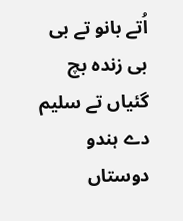اُتے بانو تے بی بی زندہ بچ گئياں تے سلیم دے ہندو دوستاں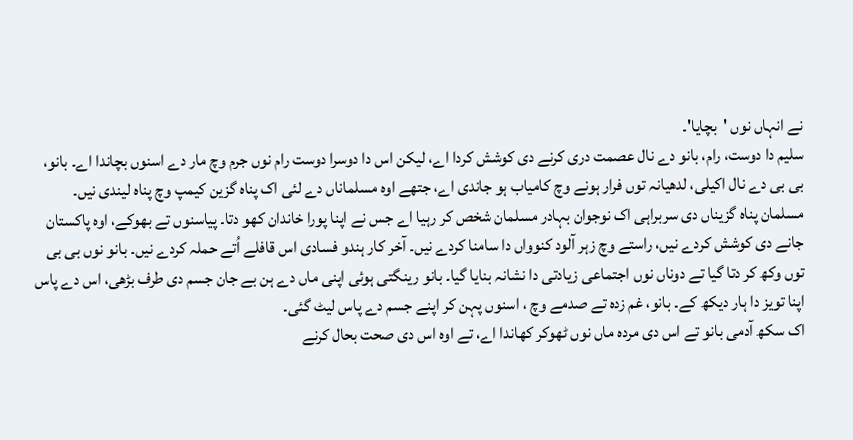نے انہاں نوں 'بچایا'۔
سلیم دا دوست، رام، بانو دے نال عصمت دری کرنے دی کوشش کردا اے، لیکن اس دا دوسرا دوست رام نوں جرم وچ مار دے اسنوں بچاندا اے۔ بانو، بی بی دے نال اکیلی، لدھیانہ توں فرار ہونے وچ کامیاب ہو جاندی اے، جتھے اوہ مسلماناں دے لئی اک پناہ گزین کیمپ وچ پناہ لیندی نيں۔ مسلمان پناہ گزیناں دی سربراہی اک نوجوان بہادر مسلمان شخص کر رہیا اے جس نے اپنا پورا خاندان کھو دتا۔ پیاسنوں تے بھوکے، اوہ پاکستان جانے دی کوشش کردے نيں، راستے وچ زہر آلود کنوواں دا سامنا کردے نيں۔ آخر کار ہندو فسادی اس قافلے اُتے حملہ کردے نيں۔ بانو نوں بی بی توں وکھ کر دتا گیا تے دوناں نوں اجتماعی زیادتی دا نشانہ بنایا گیا۔ بانو رینگتی ہوئی اپنی ماں دے ہن بے جان جسم دی طرف بڑھی، اس دے پاس اپنا تویز دا ہار دیکھ کے۔ بانو، غم زدہ تے صدمے وچ ، اسنوں پہن کر اپنے جسم دے پاس لیٹ گئی۔
اک سکھ آدمی بانو تے اس دی مردہ ماں نوں ٹھوکر کھاندا اے، تے اوہ اس دی صحت بحال کرنے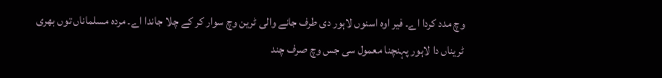وچ مدد کردا اے۔ فیر اوہ اسنوں لاہور دی طرف جانے والی ٹرین وچ سوار کر کے چلا جاندا اے۔ مردہ مسلماناں توں بھری ٹریناں دا لاہور پہنچنا معمول سی جس وچ صرف چند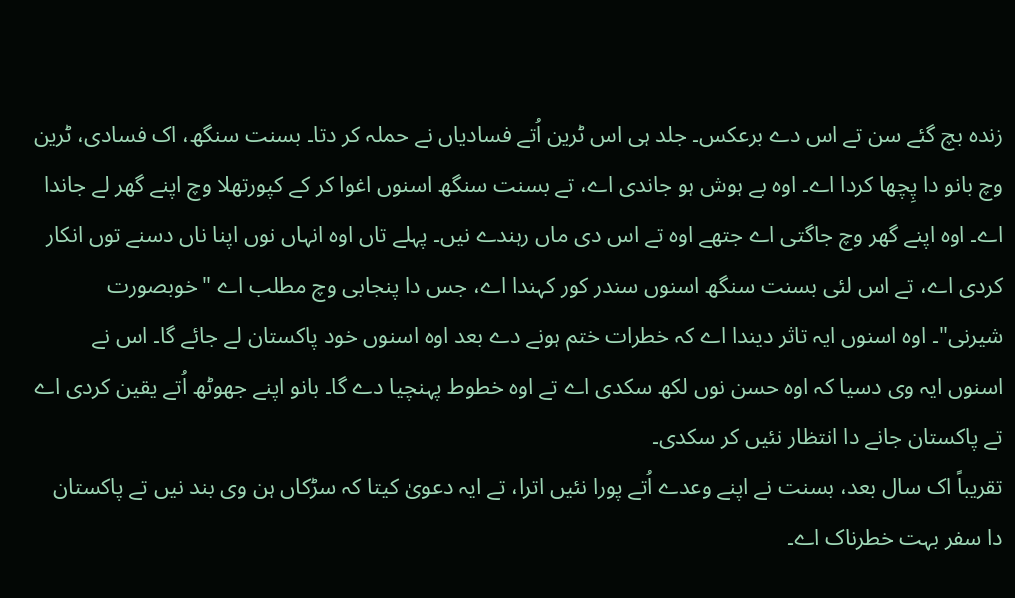زندہ بچ گئے سن تے اس دے برعکس۔ جلد ہی اس ٹرین اُتے فسادیاں نے حملہ کر دتا۔ بسنت سنگھ، اک فسادی، ٹرین وچ بانو دا پِچھا کردا اے۔ اوہ بے ہوش ہو جاندی اے، تے بسنت سنگھ اسنوں اغوا کر کے کپورتھلا وچ اپنے گھر لے جاندا اے۔ اوہ اپنے گھر وچ جاگتی اے جتھے اوہ تے اس دی ماں رہندے نيں۔ پہلے تاں اوہ انہاں نوں اپنا ناں دسنے توں انکار کردی اے، تے اس لئی بسنت سنگھ اسنوں سندر کور کہندا اے، جس دا پنجابی وچ مطلب اے "خوبصورت شیرنی"۔ اوہ اسنوں ایہ تاثر دیندا اے کہ خطرات ختم ہونے دے بعد اوہ اسنوں خود پاکستان لے جائے گا۔ اس نے اسنوں ایہ وی دسیا کہ اوہ حسن نوں لکھ سکدی اے تے اوہ خطوط پہنچیا دے گا۔ بانو اپنے جھوٹھ اُتے یقین کردی اے تے پاکستان جانے دا انتظار نئيں کر سکدی۔
تقریباً اک سال بعد، بسنت نے اپنے وعدے اُتے پورا نئيں اترا، تے ایہ دعویٰ کيتا کہ سڑکاں ہن وی بند نيں تے پاکستان دا سفر بہت خطرناک اے۔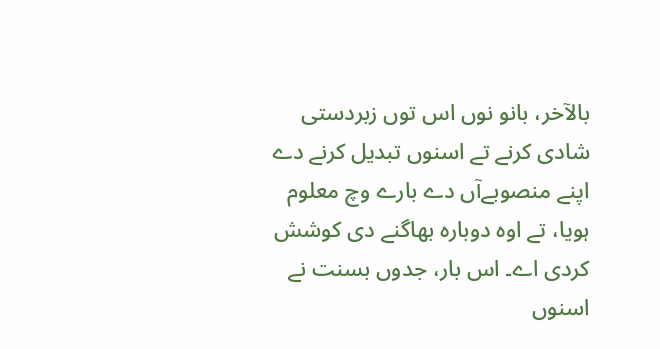بالآخر، بانو نوں اس توں زبردستی شادی کرنے تے اسنوں تبدیل کرنے دے اپنے منصوبےآں دے بارے وچ معلوم ہويا، تے اوہ دوبارہ بھاگنے دی کوشش کردی اے۔ اس بار، جدوں بسنت نے اسنوں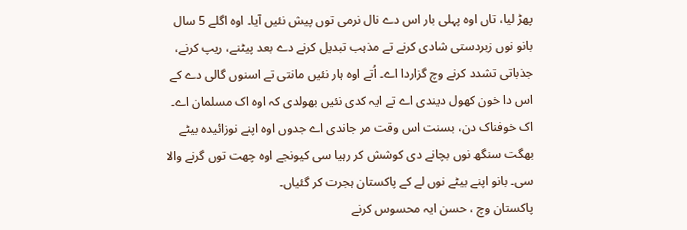پھڑ لیا، تاں اوہ پہلی بار اس دے نال نرمی توں پیش نئيں آیا۔ اوہ اگلے 5 سال بانو نوں زبردستی شادی کرنے تے مذہب تبدیل کرنے دے بعد پیٹنے، ریپ کرنے، جذباتی تشدد کرنے وچ گزاردا اے۔ اُتے اوہ ہار نئيں مانتی تے اسنوں گالی دے کے اس دا خون کھول دیندی اے تے ایہ کدی نئيں بھولدی کہ اوہ اک مسلمان اے۔ اک خوفناک دن، بسنت اس وقت مر جاندی اے جدوں اوہ اپنے نوزائیدہ بیٹے بھگت سنگھ نوں بچانے دی کوشش کر رہیا سی کیونجے اوہ چھت توں گرنے والا سی۔ بانو اپنے بیٹے نوں لے کے پاکستان ہجرت کر گئياں۔
پاکستان وچ ، حسن ایہ محسوس کرنے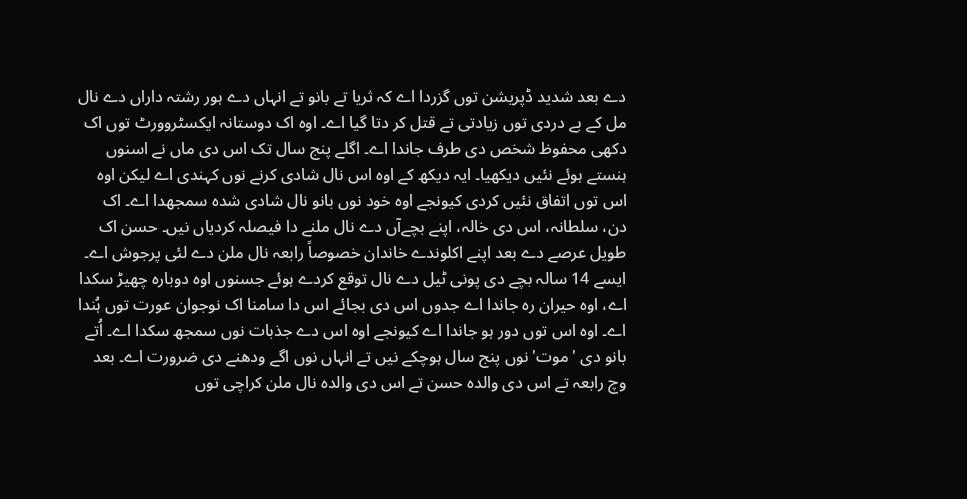دے بعد شدید ڈپریشن توں گزردا اے کہ ثریا تے بانو تے انہاں دے ہور رشتہ داراں دے نال مل کے بے دردی توں زیادتی تے قتل کر دتا گیا اے۔ اوہ اک دوستانہ ایکسٹروورٹ توں اک دکھی محفوظ شخص دی طرف جاندا اے۔ اگلے پنج سال تک اس دی ماں نے اسنوں ہنستے ہوئے نئيں دیکھیا۔ ایہ دیکھ کے اوہ اس نال شادی کرنے نوں کہندی اے لیکن اوہ اس توں اتفاق نئيں کردی کیونجے اوہ خود نوں بانو نال شادی شدہ سمجھدا اے۔ اک دن، سلطانہ، اس دی خالہ، اپنے بچےآں دے نال ملنے دا فیصلہ کردیاں نيں۔ حسن اک طویل عرصے دے بعد اپنے اکلوندے خاندان خصوصاً رابعہ نال ملن دے لئی پرجوش اے۔ ايسے 14 سالہ بچے دی پونی ٹیل دے نال توقع کردے ہوئے جسنوں اوہ دوبارہ چھیڑ سکدا اے، اوہ حیران رہ جاندا اے جدوں اس دی بجائے اس دا سامنا اک نوجوان عورت توں ہُندا اے۔ اوہ اس توں دور ہو جاندا اے کیونجے اوہ اس دے جذبات نوں سمجھ سکدا اے۔ اُتے بانو دی 'موت' نوں پنج سال ہوچکے نيں تے انہاں نوں اگے ودھنے دی ضرورت اے۔ بعد وچ رابعہ تے اس دی والدہ حسن تے اس دی والدہ نال ملن کراچی توں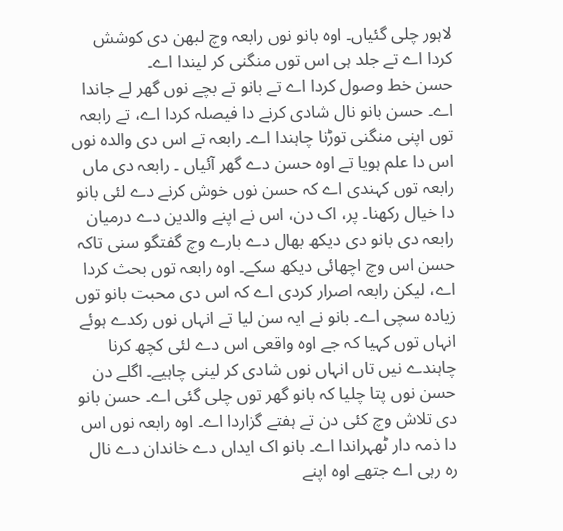لاہور چلی گئياں۔ اوہ بانو نوں رابعہ وچ لبھن دی کوشش کردا اے تے جلد ہی اس توں منگنی کر لیندا اے۔
حسن خط وصول کردا اے تے بانو تے بچے نوں گھر لے جاندا اے۔ حسن بانو نال شادی کرنے دا فیصلہ کردا اے، تے رابعہ توں اپنی منگنی توڑنا چاہندا اے۔ رابعہ تے اس دی والدہ نوں اس دا علم ہويا تے اوہ حسن دے گھر آئیاں ۔ رابعہ دی ماں رابعہ توں کہندی اے کہ حسن نوں خوش کرنے دے لئی بانو دا خیال رکھنا۔ پر، اک دن، اس نے اپنے والدین دے درمیان رابعہ دی بانو دی دیکھ بھال دے بارے وچ گفتگو سنی تاکہ حسن اس وچ اچھائی دیکھ سکے۔ اوہ رابعہ توں بحث کردا اے، لیکن رابعہ اصرار کردی اے کہ اس دی محبت بانو توں زیادہ سچی اے۔ بانو نے ایہ سن لیا تے انہاں نوں رکدے ہوئے انہاں توں کہیا کہ جے اوہ واقعی اس دے لئی کچھ کرنا چاہندے نيں تاں انہاں نوں شادی کر لینی چاہیے۔ اگلے دن حسن نوں پتا چلیا کہ بانو گھر توں چلی گئی اے۔ حسن بانو دی تلاش وچ کئی دن تے ہفتے گزاردا اے۔ اوہ رابعہ نوں اس دا ذمہ دار ٹھہراندا اے۔ بانو اک ایداں دے خاندان دے نال رہ رہی اے جتھے اوہ اپنے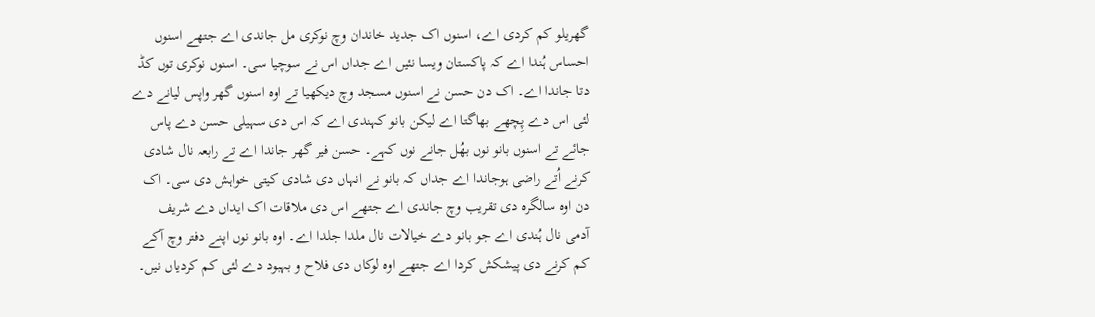گھریلو کم کردی اے، اسنوں اک جدید خاندان وچ نوکری مل جاندی اے جتھے اسنوں احساس ہُندا اے کہ پاکستان ویسا نئيں اے جداں اس نے سوچیا سی۔ اسنوں نوکری توں کڈ دتا جاندا اے۔ اک دن حسن نے اسنوں مسجد وچ دیکھیا تے اوہ اسنوں گھر واپس لیانے دے لئی اس دے پِچھے بھاگتا اے لیکن بانو کہندی اے کہ اس دی سہیلی حسن دے پاس جائے تے اسنوں بانو نوں بھُل جانے نوں کہے۔ حسن فیر گھر جاندا اے تے رابعہ نال شادی کرنے اُتے راضی ہوجاندا اے جداں کہ بانو نے انہاں دی شادی کيتی خواہش دی سی۔ اک دن اوہ سالگرہ دی تقریب وچ جاندی اے جتھے اس دی ملاقات اک ایداں دے شریف آدمی نال ہُندی اے جو بانو دے خیالات نال ملدا جلدا اے۔ اوہ بانو نوں اپنے دفتر وچ آکے کم کرنے دی پیشکش کردا اے جتھے اوہ لوکاں دی فلاح و بہبود دے لئی کم کردیاں نيں۔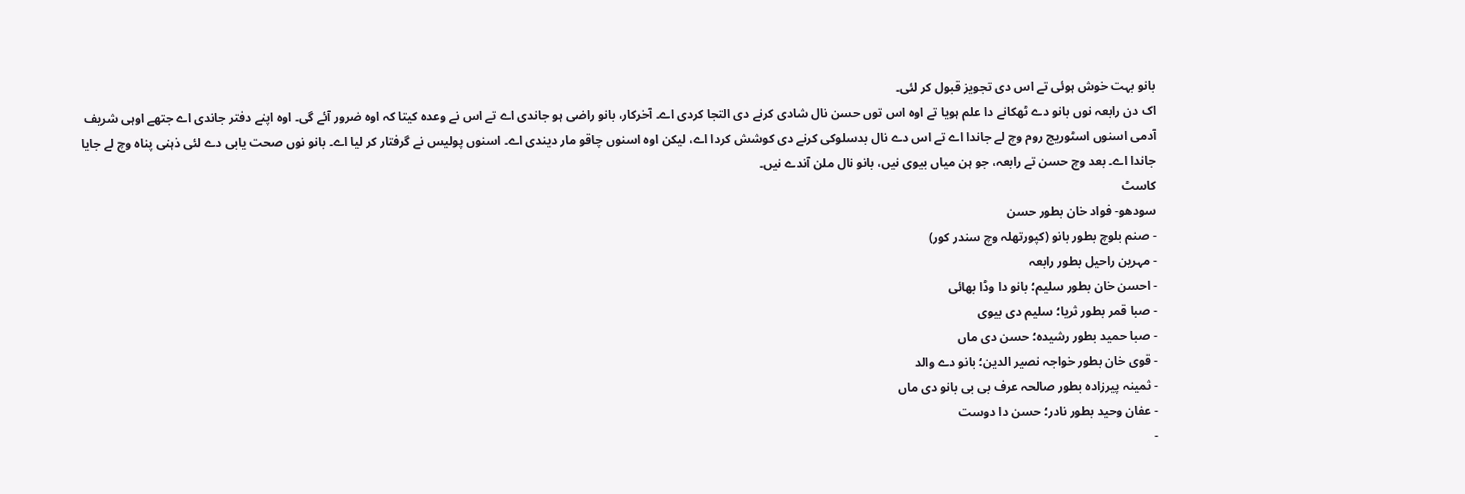بانو بہت خوش ہوئی تے اس دی تجویز قبول کر لئی۔
اک دن رابعہ نوں بانو دے ٹھکانے دا علم ہويا تے اوہ اس توں حسن نال شادی کرنے دی التجا کردی اے۔ آخرکار، بانو راضی ہو جاندی اے تے اس نے وعدہ کيتا کہ اوہ ضرور آئے گی۔ اوہ اپنے دفتر جاندی اے جتھے اوہی شریف آدمی اسنوں اسٹوریج روم وچ لے جاندا اے تے اس دے نال بدسلوکی کرنے دی کوشش کردا اے، لیکن اوہ اسنوں چاقو مار دیندی اے۔ اسنوں پولیس نے گرفتار کر ليا اے۔ بانو نوں صحت یابی دے لئی ذہنی پناہ وچ لے جایا جاندا اے۔ بعد وچ حسن تے رابعہ، جو ہن میاں بیوی نيں، بانو نال ملن آندے نيں۔
کاسٹ
سودھو- فواد خان بطور حسن
- صنم بلوچ بطور بانو (کپورتھلہ وچ سندر کور)
- مہرین راحیل بطور رابعہ
- احسن خان بطور سلیم؛ بانو دا وڈا بھائی
- صبا قمر بطور ثریا؛ سلیم دی بیوی
- صبا حمید بطور رشیدہ؛ حسن دی ماں
- قوی خان بطور خواجہ نصیر الدین؛ بانو دے والد
- ثمینہ پیرزادہ بطور صالحہ عرف بی بی بانو دی ماں
- عفان وحید بطور نادر؛ حسن دا دوست
-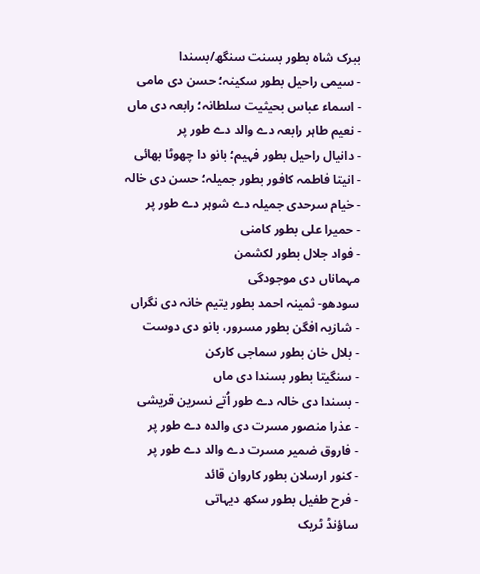ببرک شاہ بطور بسنت سنگھ/بسندا
- سیمی راحیل بطور سکینہ؛ حسن دی مامی
- اسماء عباس بحیثیت سلطانہ؛ رابعہ دی ماں
- نعیم طاہر رابعہ دے والد دے طور پر
- دانیال راحیل بطور فہیم؛ بانو دا چھوٹا بھائی
- انيتا فاطمہ کافور بطور جمیلہ؛ حسن دی خالہ
- خیام سرحدی جمیلہ دے شوہر دے طور پر
- حمیرا علی بطور کامنی
- فواد جلال بطور لکشمن
مہماناں دی موجودگی
سودھو- ثمینہ احمد بطور یتیم خانہ دی نگراں
- شازیہ افگن بطور مسرور، بانو دی دوست
- بلال خان بطور سماجی کارکن
- سنگیتا بطور بسندا دی ماں
- بسندا دی خالہ دے طور اُتے نسرین قریشی
- عذرا منصور مسرت دی والدہ دے طور پر
- فاروق ضمیر مسرت دے والد دے طور پر
- کنور ارسلان بطور کاروان قائد
- فرح طفیل بطور سکھ دیہاتی
ساؤنڈ ٹریک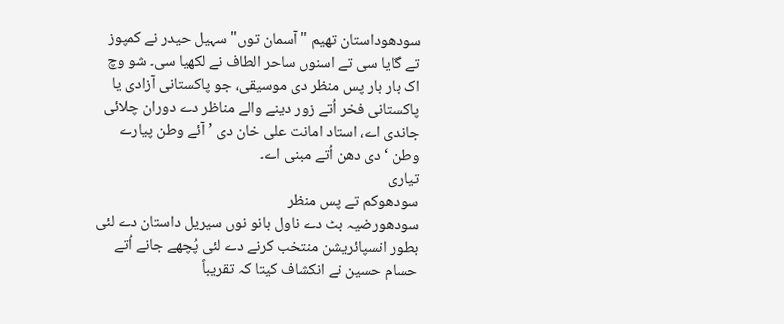سودھوداستان تھیم "آسمان توں" سہیل حیدر نے کمپوز تے گایا سی تے اسنوں ساحر الطاف نے لکھیا سی۔ شو وچ اک بار بار پس منظر دی موسیقی، جو پاکستانی آزادی یا پاکستانی فخر اُتے زور دینے والے مناظر دے دوران چلائی جاندی اے، استاد امانت علی خان دی ’آئے وطن پیارے وطن ‘ دی دھن اُتے مبنی اے۔
تیاری
سودھوکم تے پس منظر
سودھورضیہ بٹ دے ناول بانو نوں سیریل داستان دے لئی بطور انسپائریشن منتخب کرنے دے لئی پُچھے جانے اُتے حسام حسین نے انکشاف کيتا کہ تقریباً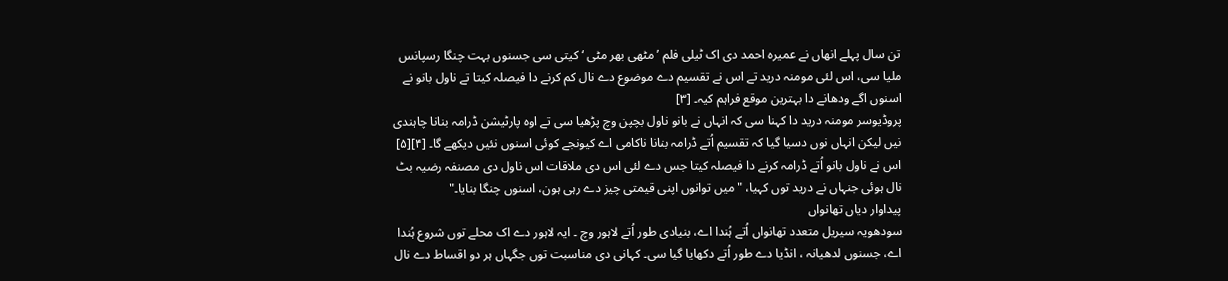تن سال پہلے انھاں نے عمیرہ احمد دی اک ٹیلی فلم ’مٹھی بھر مٹی ‘ کيتی سی جسنوں بہت چنگا رسپانس ملیا سی، اس لئی مومنہ درید تے اس نے تقسیم دے موضوع دے نال کم کرنے دا فیصلہ کيتا تے ناول بانو نے اسنوں اگے ودھانے دا بہترین موقع فراہم کیہ۔ [۳]
پروڈیوسر مومنہ درید دا کہنا سی کہ انہاں نے بانو ناول بچپن وچ پڑھیا سی تے اوہ پارٹیشن ڈرامہ بنانا چاہندی نيں لیکن انہاں نوں دسیا گیا کہ تقسیم اُتے ڈرامہ بنانا ناکامی اے کیونجے کوئی اسنوں نئيں دیکھے گا۔ [۴][۵] اس نے ناول بانو اُتے ڈرامہ کرنے دا فیصلہ کيتا جس دے لئی اس دی ملاقات اس ناول دی مصنفہ رضیہ بٹ نال ہوئی جنہاں نے درید توں کہیا، "ميں توانوں اپنی قیمتی چیز دے رہی ہون، اسنوں چنگا بنایا۔"
پیداوار دیاں تھانواں
سودھویہ سیریل متعدد تھانواں اُتے ہُندا اے، بنیادی طور اُتے لاہور وچ ۔ ایہ لاہور دے اک محلے توں شروع ہُندا اے، جسنوں لدھیانہ ، انڈیا دے طور اُتے دکھایا گیا سی۔ کہانی دی مناسبت توں جگہاں ہر دو اقساط دے نال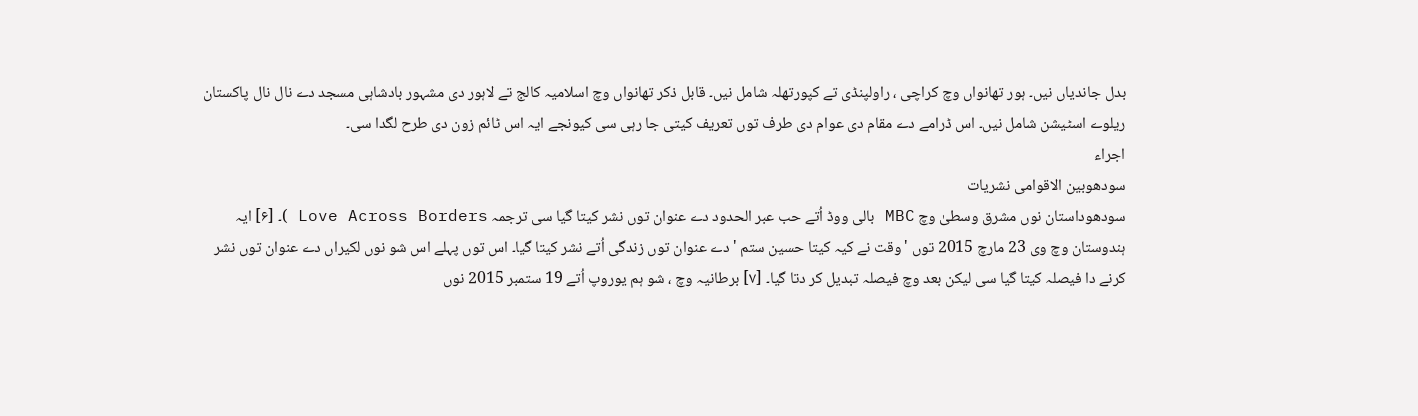بدل جاندیاں نيں۔ ہور تھانواں وچ کراچی ، راولپنڈی تے کپورتھلہ شامل نيں۔ قابل ذکر تھانواں وچ اسلامیہ کالج تے لاہور دی مشہور بادشاہی مسجد دے نال نال پاکستان ریلوے اسٹیشن شامل نيں۔ اس ڈرامے دے مقام دی عوام دی طرف توں تعریف کيتی جا رہی سی کیونجے ایہ اس ٹائم زون دی طرح لگدا سی۔
اجراء
سودھوبین الاقوامی نشریات
سودھوداستان نوں مشرق وسطیٰ وچ MBC بالی ووڈ اُتے حب عبر الحدود دے عنوان توں نشر کيتا گیا سی ترجمہ Love Across Borders )۔ [۶] ایہ ہندوستان وچ وی 23 مارچ 2015 توں 'وقت نے کیہ کيتا حسین ستم ' دے عنوان توں زندگی اُتے نشر کيتا گیا۔ اس توں پہلے اس شو نوں لکیراں دے عنوان توں نشر کرنے دا فیصلہ کيتا گیا سی لیکن بعد وچ فیصلہ تبدیل کر دتا گیا۔ [۷] برطانیہ وچ ، شو ہم یوروپ اُتے 19 ستمبر 2015 نوں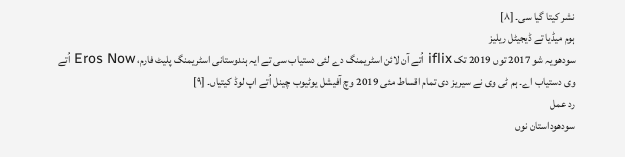نشر کيتا گیا سی۔ [۸]
ہوم میڈیا تے ڈیجیٹل ریلیز
سودھویہ شو 2017 توں 2019 تک iflix اُتے آن لائن اسٹریمنگ دے لئی دستیاب سی تے ایہ ہندوستانی اسٹریمنگ پلیٹ فارم، Eros Now اُتے وی دستیاب اے۔ ہم ٹی وی نے سیریز دی تمام اقساط مئی 2019 وچ آفیشل یوٹیوب چینل اُتے اپ لوڈ کیتیاں۔ [۹]
رد عمل
سودھوداستان نوں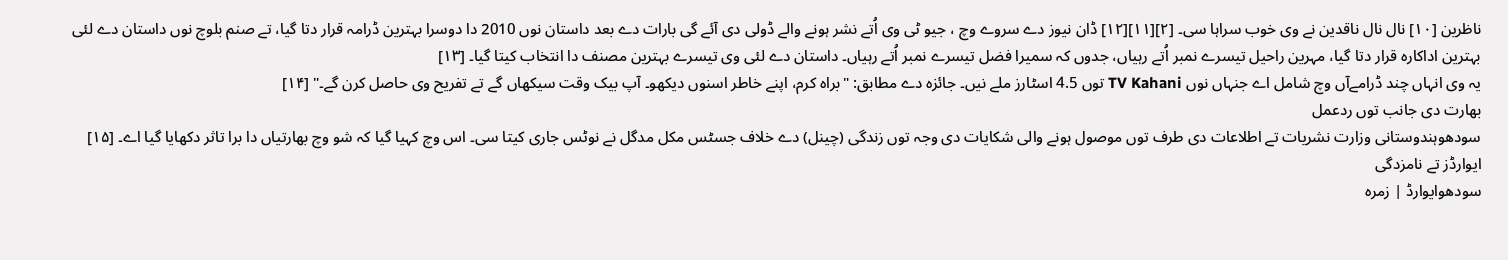ناظرین [۱۰] نال نال ناقدین نے وی خوب سراہا سی۔ [۲][۱۱][۱۲] ڈان نیوز دے سروے وچ ، جیو ٹی وی اُتے نشر ہونے والے ڈولی دی آئے گی بارات دے بعد داستان نوں 2010 دا دوسرا بہترین ڈرامہ قرار دتا گیا، تے صنم بلوچ نوں داستان دے لئی بہترین اداکارہ قرار دتا گیا، مہرین راحیل تیسرے نمبر اُتے رہیاں، جدوں کہ سمیرا فضل تیسرے نمبر اُتے رہیاں۔ داستان دے لئی وی تیسرے بہترین مصنف دا انتخاب کيتا گیا۔ [۱۳]
یہ وی انہاں چند ڈرامےآں وچ شامل اے جنہاں نوں TV Kahani توں 4.5 اسٹارز ملے نيں۔ جائزہ دے مطابق: "براہ کرم، اپنے خاطر اسنوں دیکھو۔ آپ بیک وقت سیکھاں گے تے تفریح وی حاصل کرن گے۔" [۱۴]
بھارت دی جانب توں ردعمل
سودھوہندوستانی وزارت نشریات تے اطلاعات دی طرف توں موصول ہونے والی شکایات دی وجہ توں زندگی (چینل) دے خلاف جسٹس مکل مدگل نے نوٹس جاری کيتا سی۔ اس وچ کہیا گیا کہ شو وچ بھارتیاں دا برا تاثر دکھایا گیا اے۔ [۱۵]
ایوارڈز تے نامزدگی
سودھوایوارڈ | زمرہ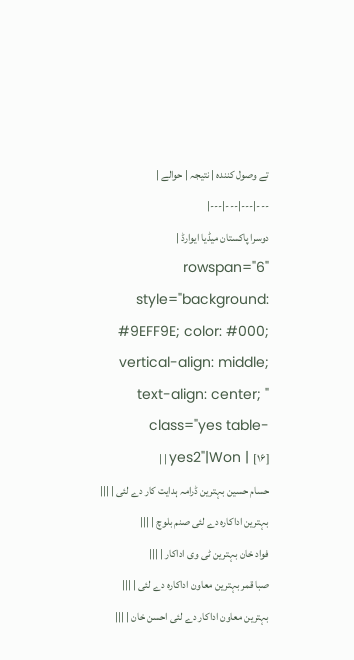تے وصول کنندہ | نتیجہ | حوالے |
---|---|---|---|
دوسرا پاکستان میڈیا ایوارڈ | rowspan="6" style="background: #9EFF9E; color: #000; vertical-align: middle; text-align: center; " class="yes table-yes2"|Won | [۱۶] | |
حسام حسین بہترین ڈرامہ ہدایت کار دے لئی | |||
بہترین اداکارہ دے لئی صنم بلوچ | |||
فواد خان بہترین ٹی وی اداکار | |||
صبا قمر بہترین معاون اداکارہ دے لئی | |||
بہترین معاون اداکار دے لئی احسن خان | |||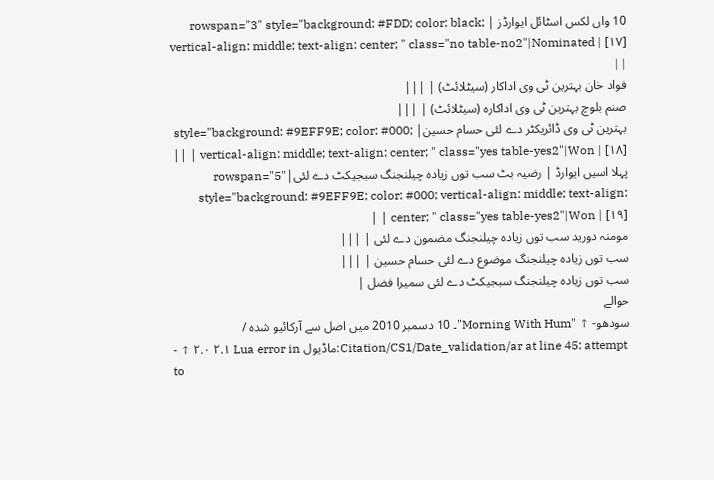10 واں لکس اسٹائل ایوارڈز | rowspan="3" style="background: #FDD; color: black; vertical-align: middle; text-align: center; " class="no table-no2"|Nominated | [۱۷] | |
فواد خان بہترین ٹی وی اداکار (سیٹلائٹ) | |||
صنم بلوچ بہترین ٹی وی اداکارہ (سیٹلائٹ) | |||
بہترین ٹی وی ڈائریکٹر دے لئی حسام حسین| style="background: #9EFF9E; color: #000; vertical-align: middle; text-align: center; " class="yes table-yes2"|Won | [۱۸] | ||
پہلا اسيں ایوارڈ | رضیہ بٹ سب توں زیادہ چیلنجنگ سبجیکٹ دے لئی|rowspan="5" style="background: #9EFF9E; color: #000; vertical-align: middle; text-align: center; " class="yes table-yes2"|Won | [۱۹] | |
مومنہ دورید سب توں زیادہ چیلنجنگ مضمون دے لئی | |||
سب توں زیادہ چیلنجنگ موضوع دے لئی حسام حسین | |||
سب توں زیادہ چیلنجنگ سبجیکٹ دے لئی سمیرا فضل |
حوالے
سودھو- ↑ "Morning With Hum"۔ 10 دسمبر 2010 میں اصل سے آرکائیو شدہ /
- ↑ ۲.۰ ۲.۱ Lua error in ماڈیول:Citation/CS1/Date_validation/ar at line 45: attempt to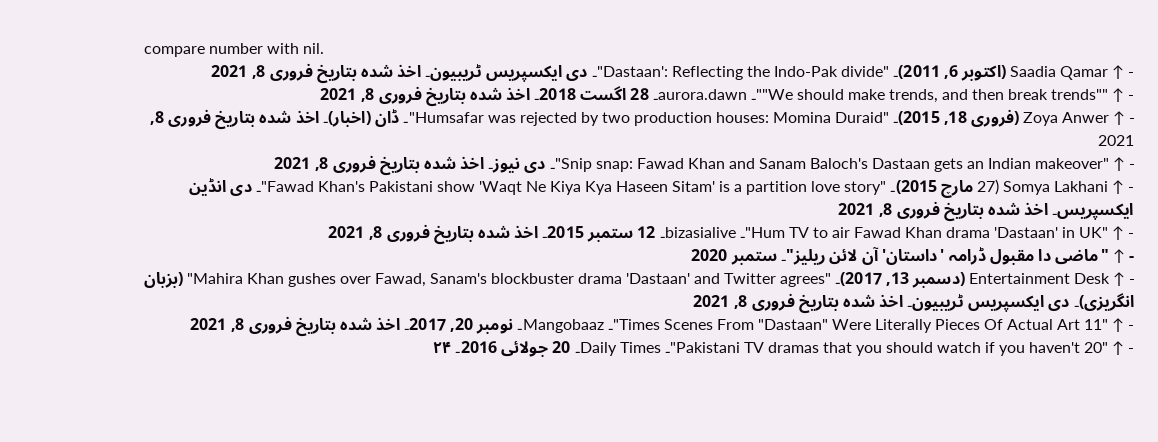compare number with nil.
- ↑ Saadia Qamar (اکتوبر 6, 2011)۔ "Dastaan': Reflecting the Indo-Pak divide"۔ دی ایکسپریس ٹریبیون۔ اخذ شدہ بتاریخ فروری 8, 2021
- ↑ ""We should make trends, and then break trends""۔ aurora.dawn۔ 28 اگست 2018۔ اخذ شدہ بتاریخ فروری 8, 2021
- ↑ Zoya Anwer (فروری 18, 2015)۔ "Humsafar was rejected by two production houses: Momina Duraid"۔ ڈان (اخبار)۔ اخذ شدہ بتاریخ فروری 8, 2021
- ↑ "Snip snap: Fawad Khan and Sanam Baloch's Dastaan gets an Indian makeover"۔ دی نیوز۔ اخذ شدہ بتاریخ فروری 8, 2021
- ↑ Somya Lakhani (27 مارچ 2015)۔ "Fawad Khan's Pakistani show 'Waqt Ne Kiya Kya Haseen Sitam' is a partition love story"۔ دی انڈین ایکسپریس۔ اخذ شدہ بتاریخ فروری 8, 2021
- ↑ "Hum TV to air Fawad Khan drama 'Dastaan' in UK"۔ bizasialive۔ 12 ستمبر 2015۔ اخذ شدہ بتاریخ فروری 8, 2021
- ↑ "ماضی دا مقبول ڈرامہ 'داستان' آن لائن ریلیز"۔ ستمبر 2020
- ↑ Entertainment Desk (دسمبر 13, 2017)۔ "Mahira Khan gushes over Fawad, Sanam's blockbuster drama 'Dastaan' and Twitter agrees" (بزبان انگریزی)۔ دی ایکسپریس ٹریبیون۔ اخذ شدہ بتاریخ فروری 8, 2021
- ↑ "11 Times Scenes From "Dastaan" Were Literally Pieces Of Actual Art"۔ Mangobaaz۔ نومبر 20, 2017۔ اخذ شدہ بتاریخ فروری 8, 2021
- ↑ "20 Pakistani TV dramas that you should watch if you haven't"۔ Daily Times۔ 20 جولائی 2016۔ ۲۴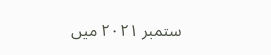ستمبر ۲۰۲۱ میں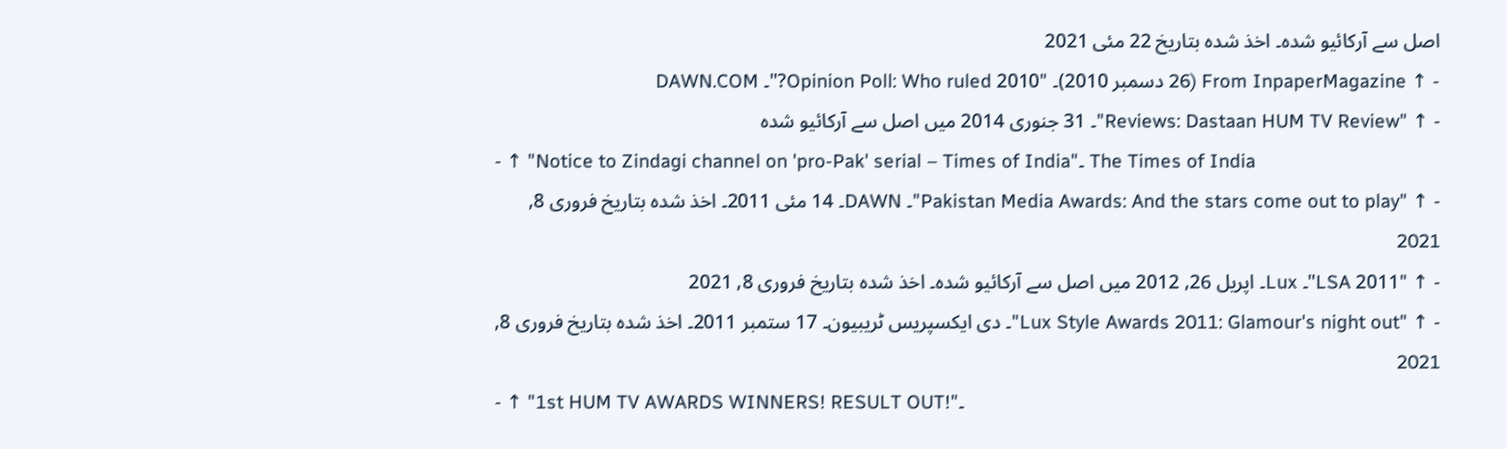اصل سے آرکائیو شدہ۔ اخذ شدہ بتاریخ 22 مئی 2021
- ↑ From InpaperMagazine (26 دسمبر 2010)۔ "Opinion Poll: Who ruled 2010?"۔ DAWN.COM
- ↑ "Reviews: Dastaan HUM TV Review"۔ 31 جنوری 2014 میں اصل سے آرکائیو شدہ
- ↑ "Notice to Zindagi channel on 'pro-Pak' serial – Times of India"۔ The Times of India
- ↑ "Pakistan Media Awards: And the stars come out to play"۔ DAWN۔ 14 مئی 2011۔ اخذ شدہ بتاریخ فروری 8, 2021
- ↑ "LSA 2011"۔ Lux۔ اپریل 26, 2012 میں اصل سے آرکائیو شدہ۔ اخذ شدہ بتاریخ فروری 8, 2021
- ↑ "Lux Style Awards 2011: Glamour's night out"۔ دی ایکسپریس ٹریبیون۔ 17 ستمبر 2011۔ اخذ شدہ بتاریخ فروری 8, 2021
- ↑ "1st HUM TV AWARDS WINNERS! RESULT OUT!"۔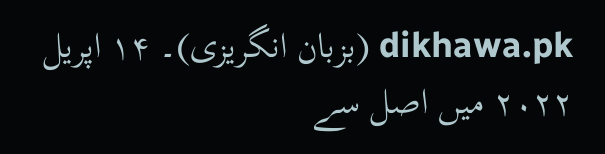dikhawa.pk (بزبان انگریزی)۔ ۱۴ اپریل ۲۰۲۲ میں اصل سے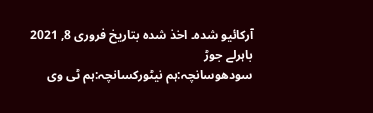آرکائیو شدہ۔ اخذ شدہ بتاریخ فروری 8, 2021
باہرلے جوڑ
سودھوسانچہ:ہم نیٹورکسانچہ:ہم ٹی وی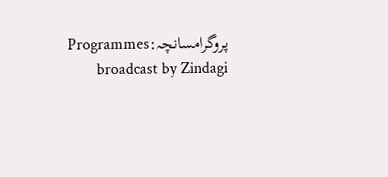پروگرامسانچہ:Programmes broadcast by Zindagi